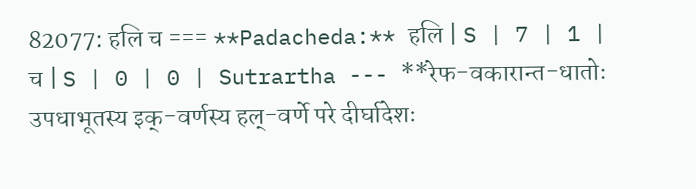82077: हलि च === **Padacheda:** हलि | S | 7 | 1 | च | S | 0 | 0 | Sutrartha --- **रेफ-वकारान्त-धातोः उपधाभूतस्य इक्-वर्णस्य हल्-वर्णे परे दीर्घादेशः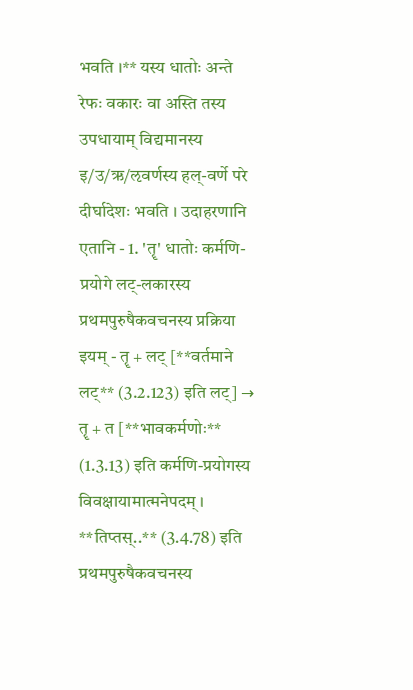भवति ।** यस्य धातोः अन्ते रेफः वकारः वा अस्ति तस्य उपधायाम् विद्यमानस्य इ/उ/ऋ/ऌवर्णस्य हल्-वर्णे परे दीर्घादेशः भवति । उदाहरणानि एतानि - 1. 'तॄ' धातोः कर्मणि-प्रयोगे लट्-लकारस्य प्रथमपुरुषैकवचनस्य प्रक्रिया इयम् - तॄ + लट् [**वर्तमाने लट्** (3.2.123) इति लट्] → तॄ + त [**भावकर्मणोः** (1.3.13) इति कर्मणि-प्रयोगस्य विवक्षायामात्मनेपदम् । **तिप्तस्..** (3.4.78) इति प्रथमपुरुषैकवचनस्य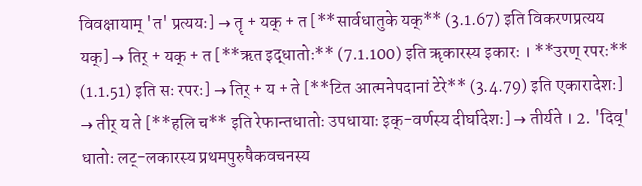विवक्षायाम् 'त' प्रत्ययः] → तॄ + यक् + त [**सार्वधातुके यक्** (3.1.67) इति विकरणप्रत्यय यक्] → तिर् + यक् + त [**ऋत इद्धातोः** (7.1.100) इति ॠकारस्य इकारः । **उरण् रपरः** (1.1.51) इति सः रपरः] → तिर् + य + ते [**टित आत्मनेपदानां टेरे** (3.4.79) इति एकारादेशः] → तीर् य ते [**हलि च** इति रेफान्तधातोः उपधायाः इक्-वर्णस्य दीर्घादेशः] → तीर्यते । 2. 'दिव्' धातोः लट्-लकारस्य प्रथमपुरुषैकवचनस्य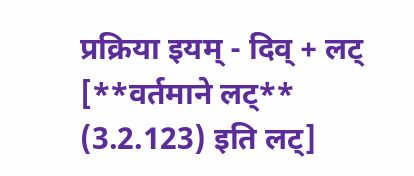प्रक्रिया इयम् - दिव् + लट् [**वर्तमाने लट्** (3.2.123) इति लट्]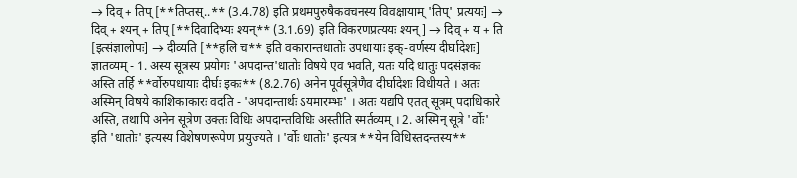→ दिव् + तिप् [**तिप्तस्..** (3.4.78) इति प्रथमपुरुषैकवचनस्य विवक्षायाम् 'तिप्' प्रत्ययः] → दिव् + श्यन् + तिप् [**दिवादिभ्यः श्यन्** (3.1.69) इति विकरणप्रत्ययः श्यन्] → दिव् + य + ति [इत्संज्ञालोपः] → दीव्यति [**हलि च** इति वकारान्तधातोः उपधायाः इक्-वर्णस्य दीर्घादेशः] ज्ञातव्यम् - 1. अस्य सूत्रस्य प्रयोगः 'अपदान्त'धातोः विषये एव भवति, यतः यदि धातुः पदसंज्ञकः अस्ति तर्हि **र्वोरुपधायाः दीर्घः इकः** (8.2.76) अनेन पूर्वसूत्रेणैव दीर्घादेशः विधीयते । अतः अस्मिन् विषये काशिकाकारः वदति - 'अपदान्तार्थः ऽयमारम्भः' । अतः यद्यपि एतत् सूत्रम् पदाधिकारे अस्ति, तथापि अनेन सूत्रेण उक्तः विधिः अपदान्तविधिः अस्तीति स्मर्तव्यम् । 2. अस्मिन् सूत्रे 'र्वोः' इति 'धातोः' इत्यस्य विशेषणरूपेण प्रयुज्यते । 'र्वोः धातोः' इत्यत्र **येन विधिस्तदन्तस्य**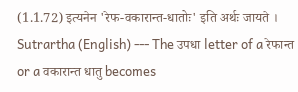(1.1.72) इत्यनेन 'रेफ-वकारान्त-धातोः' इति अर्थः जायते । Sutrartha (English) --- The उपधा letter of a रेफान्त or a वकारान्त धातु becomes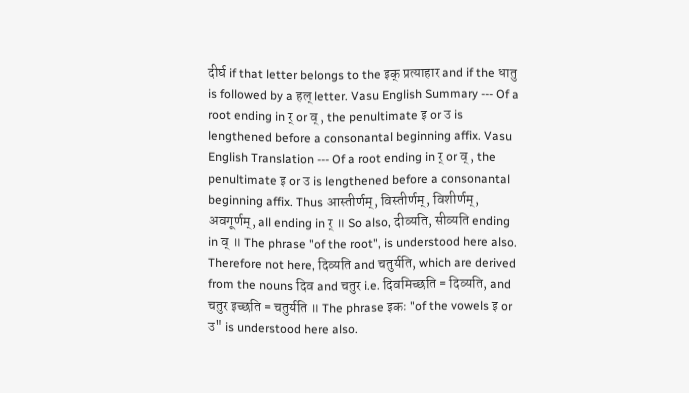दीर्घ if that letter belongs to the इक् प्रत्याहार and if the धातु is followed by a हल् letter. Vasu English Summary --- Of a root ending in र् or व् , the penultimate इ or उ is lengthened before a consonantal beginning affix. Vasu English Translation --- Of a root ending in र् or व् , the penultimate इ or उ is lengthened before a consonantal beginning affix. Thus आस्तीर्णम्, विस्तीर्णम्, विशीर्णम्, अवगूर्णम्, all ending in र् ॥ So also, दीव्यति, सीव्यति ending in व् ॥ The phrase "of the root", is understood here also. Therefore not here, दिव्यति and चतुर्यति, which are derived from the nouns दिव and चतुर i.e. दिवमिच्छति = दिव्यति, and चतुर इच्छति = चतुर्यति ॥ The phrase इकः "of the vowels इ or उ" is understood here also.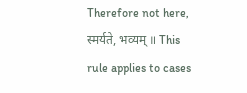Therefore not here, स्मर्यते, भव्यम् ॥ This rule applies to cases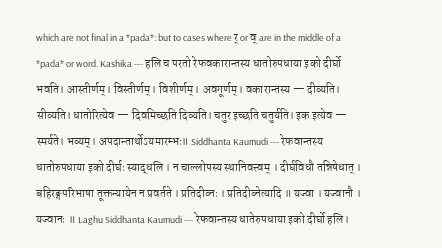which are not final in a *pada*: but to cases where र् or व् are in the middle of a *pada* or word. Kashika --- हलि च परतो रेफवकारान्तस्य धातोरुपधाया इको दीर्घो भवति। आस्तीर्णम्। विस्तीर्णम्। विशीर्णम्। अवगूर्णम्। वकारान्तस्य — दीव्यति। सीव्यति। धातोरित्येव — दिवमिच्छति दिव्यति। चतुर इच्छति चतुर्यति। इक इत्येव — स्मर्यते। भव्यम्। अपदान्तार्थोऽयमारम्भः॥ Siddhanta Kaumudi --- रेफवान्तस्य धातोरुपधाया इको दीर्घः स्याद्धलि । न चाल्लोपस्य स्थानिवत्त्वम् । दीर्घविधौ तन्निषेधात् । बहिरङ्गपरिभाषा तूक्तन्यायेन न प्रवर्तते । प्रतिदीव्नः । प्रतिदीव्नेत्यादि ॥ यज्वा । यज्वानौ । यज्वानः ॥ Laghu Siddhanta Kaumudi --- रेफवान्तस्य धातेरुपधाया इको दीर्घो हलि।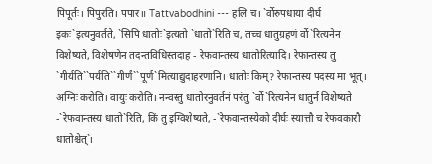पिपूर्तः। पिपुरति। पपार॥ Tattvabodhini --- हलि च। `र्वोरुपधाया दीर्घ इकः`इत्यनुवर्तते, `सिपि धातोः`इत्यतो `धातो`रिति च, तच्च धातुग्रहणं र्वो`रित्यनेन विशेष्यते, विशेषणेन तदन्तविधिस्तदाह - रेफवान्तस्य धातोरित्यादि। रेफान्तस्य तु `गीर्यति``पर्यति``गीर्णं``पूर्ण`मित्याद्युदाहरणानि। धातोः किम्? रेफान्तस्य पदस्य मा भूत्। अग्निः करोति। वायुः करोति। नन्वस्तु धातोरनुवर्तनं परंतु `र्वो`रित्यनेन धातुर्न विशेष्यते -`रेफवान्तस्य धातो`रिति, किं तु इग्विशेष्यते, -`रेफवान्तस्येको दीर्घः स्यात्तौ च रेफवकारौ धातोश्चेत्`।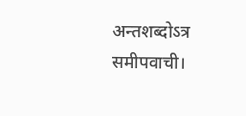अन्तशब्दोऽत्र समीपवाची।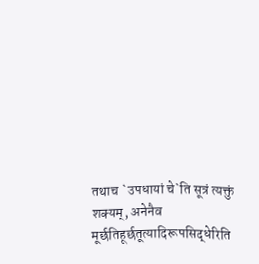तथाच `उपधायां चे`ति सूत्रं त्यक्तुं शक्यम्, अनेनैव मूर्छतिहूर्छतूत्यादिरूपसिद्धेरिति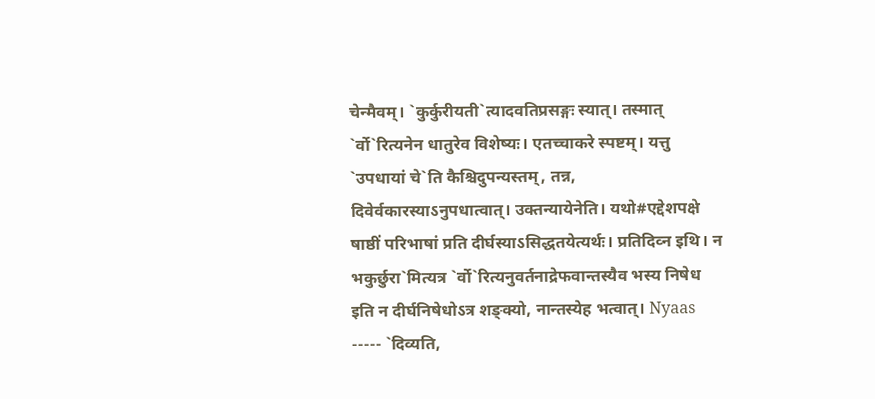चेन्मैवम्। `कुर्कुरीयती`त्यादवतिप्रसङ्गः स्यात्। तस्मात् `र्वो`रित्यनेन धातुरेव विशेष्यः। एतच्चाकरे स्पष्टम्। यत्तु `उपधायां चे`ति कैश्चिदुपन्यस्तम्, तन्न, दिवेर्वकारस्याऽनुपधात्वात्। उक्तन्यायेनेति। यथो#एद्देशपक्षे षाष्ठीं परिभाषां प्रति दीर्घस्याऽसिद्धतयेत्यर्थः। प्रतिदिव्न इथि। न भकुर्छुरा`मित्यत्र `र्वो`रित्यनुवर्तनाद्रेफवान्तस्यैव भस्य निषेध इति न दीर्घनिषेधोऽत्र शङ्क्यो, नान्तस्येह भत्वात्। Nyaas ----- `दिव्यति,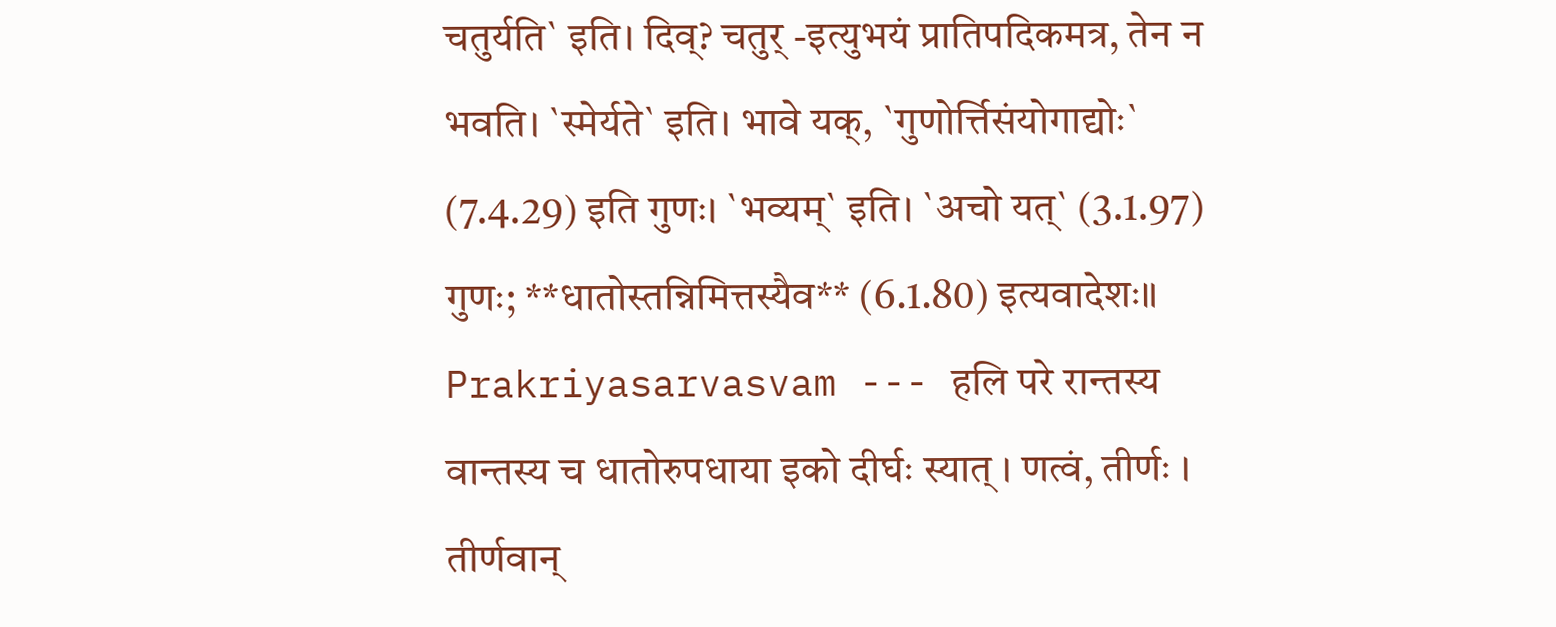चतुर्यति` इति। दिव्? चतुर् -इत्युभयं प्रातिपदिकमत्र, तेन न भवति। `स्मेर्यते` इति। भावे यक्, `गुणोर्त्तिसंयोगाद्योः` (7.4.29) इति गुणः। `भव्यम्` इति। `अचो यत्` (3.1.97) गुणः; **धातोस्तन्निमित्तस्यैव** (6.1.80) इत्यवादेशः॥ Prakriyasarvasvam --- हलि परे रान्तस्य वान्तस्य च धातोरुपधाया इको दीर्घः स्यात् । णत्वं, तीर्णः । तीर्णवान्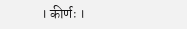। कीर्णः ।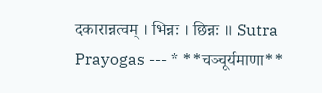दकारान्नत्वम् । भिन्नः । छिन्नः ॥ Sutra Prayogas --- * **चञ्चूर्यमाणा**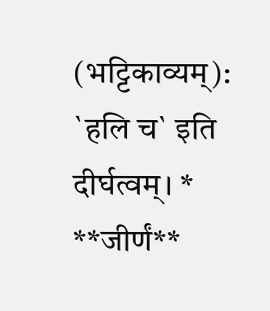(भट्टिकाव्यम्): `हलि च` इति दीर्घत्वम्। * **जीर्णं**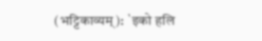(भट्टिकाव्यम्): `इको हलि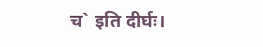च` इति दीर्घः।